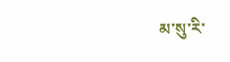མ་སུ་རི་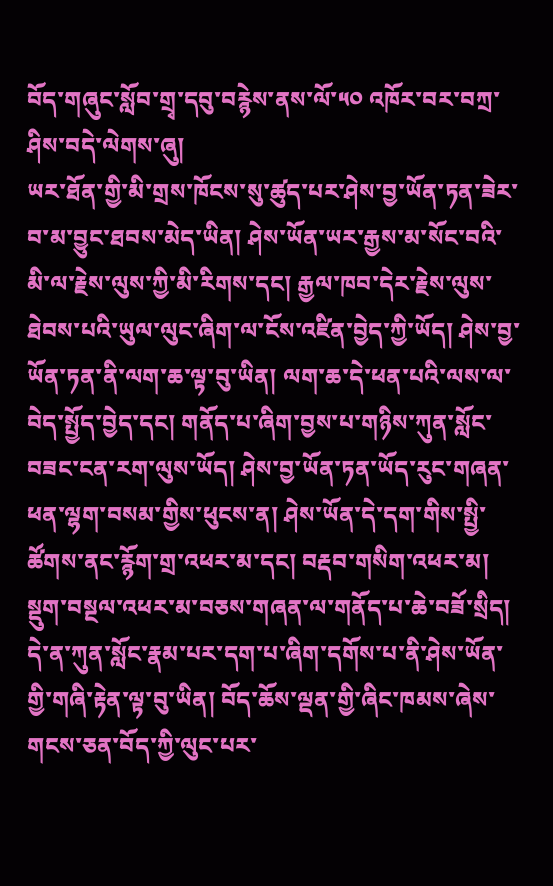བོད་གཞུང་སློབ་གྲྭ་དབུ་བརྙེས་ནས་ལོ་༥༠ འཁོར་བར་བཀྲ་ཤིས་བདེ་ལེགས་ཞུ།
ཡར་ཐོན་གྱི་མི་གྲས་ཁོངས་སུ་ཚུད་པར་ཤེས་བྱ་ཡོན་ཏན་ཟེར་བ་མ་བྱུང་ཐབས་མེད་ཡིན། ཤེས་ཡོན་ཡར་རྒྱས་མ་སོང་བའི་མི་ལ་རྗེས་ལུས་ཀྱི་མི་རིགས་དང། རྒྱལ་ཁབ་དེར་རྗེས་ལུས་ཐེབས་པའི་ཡུལ་ལུང་ཞིག་ལ་ངོས་འཛིན་བྱེད་ཀྱི་ཡོད། ཤེས་བྱ་ཡོན་ཏན་ནི་ལག་ཆ་ལྟ་བུ་ཡིན། ལག་ཆ་དེ་ཕན་པའི་ལས་ལ་བེད་སྤྱོད་བྱེད་དང། གནོད་པ་ཞིག་བྱས་པ་གཉིས་ཀུན་སློང་བཟང་ངན་རག་ལུས་ཡོད། ཤེས་བྱ་ཡོན་ཏན་ཡོད་རུང་གཞན་ཕན་ལྷག་བསམ་གྱིས་ཕུངས་ན། ཤེས་ཡོན་དེ་དག་གིས་སྤྱི་ཚོགས་ནང་རྙོག་གྲ་འཕར་མ་དང། བརྡབ་གསིག་འཕར་མ། སྡུག་བསྔལ་འཕར་མ་བཅས་གཞན་ལ་གནོད་པ་ཆེ་བཟོ་སྲིད། དེ་ན་ཀུན་སློང་རྣམ་པར་དག་པ་ཞིག་དགོས་པ་ནི་ཤེས་ཡོན་གྱི་གཞི་རྟེན་ལྟ་བུ་ཡིན། བོད་ཆོས་ལྡན་གྱི་ཞིང་ཁམས་ཞེས་གངས་ཅན་བོད་ཀྱི་ལུང་པར་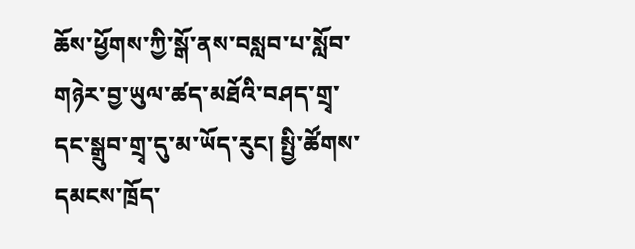ཆོས་ཕྱོགས་ཀྱི་སྒོ་ནས་བསླབ་པ་སློབ་གཉེར་བྱ་ཡུལ་ཚད་མཐོའི་བཤད་གྲྭ་དང་སྒྲུབ་གྲྭ་དུ་མ་ཡོད་རུང། སྤྱི་ཚོགས་དམངས་ཁྲོད་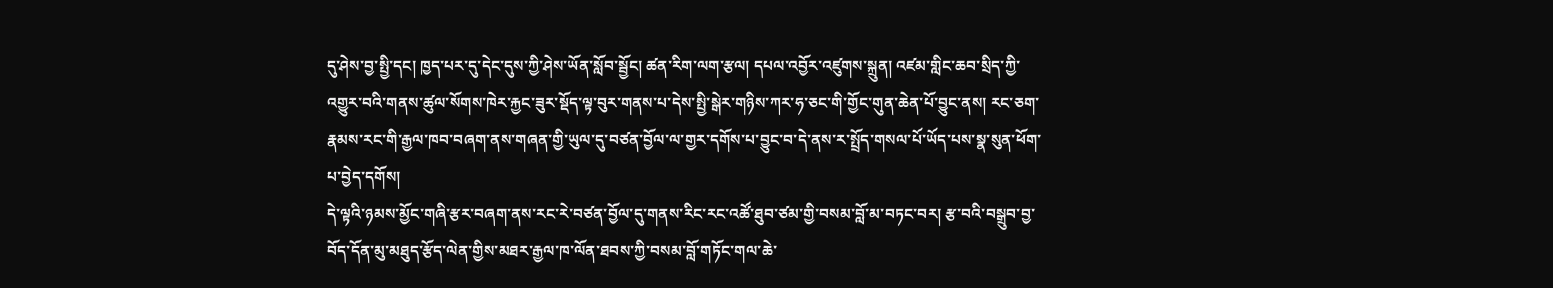དུ་ཤེས་བྱ་སྤྱི་དང། ཁྱད་པར་དུ་དེང་དུས་ཀྱི་ཤེས་ཡོན་སློབ་སྦྱོང། ཚན་རིག་ལག་རྩལ། དཔལ་འབྱོར་འཛུགས་སྐྲུན། འཛམ་གླིང་ཆབ་སྲིད་ཀྱི་འགྱུར་བའི་གནས་ཚུལ་སོགས་ཁེར་རྐྱང་ཟུར་སྡོད་ལྟ་བུར་གནས་པ་དེས་སྤྱི་སྒེར་གཉིས་ཀར་ཧ་ཅང་གི་གྱོང་གུན་ཆེན་པོ་བྱུང་ནས། རང་ཅག་རྣམས་རང་གི་རྒྱལ་ཁབ་བཞག་ནས་གཞན་གྱི་ཡུལ་དུ་བཙན་བྱོལ་ལ་གྱར་དགོས་པ་བྱུང་བ་དེ་ནས་ར་སྤྲོད་གསལ་པོ་ཡོད་པས་སྣ་སུན་ཕོག་པ་བྱེད་དགོས།
དེ་ལྟའི་ཉམས་མྱོང་གཞི་རྩར་བཞག་ནས་རང་རེ་བཙན་བྱོལ་དུ་གནས་རིང་རང་འཚོ་ཐུབ་ཙམ་གྱི་བསམ་བློ་མ་བཏང་བར། རྩ་བའི་བསྒྲུབ་བྱ་བོད་དོན་མུ་མཐུད་རྩོད་ལེན་གྱིས་མཐར་རྒྱལ་ཁ་ལོན་ཐབས་ཀྱི་བསམ་བློ་གཏོང་གལ་ཆེ་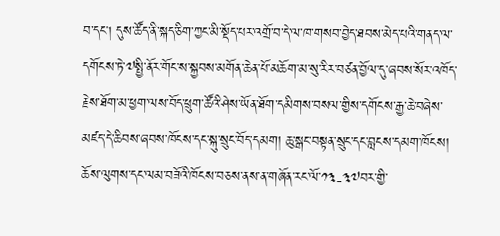བ་དང། དུས་ཚོད་ནི་སྐད་ཅིག་ཀྱང་མི་སྡོད་པར་འགྲོ་བ་དེ་ལ་ཁ་གསབ་བྱེད་ཐབས་མེད་པའི་གནད་ལ་དགོངས་ཏེ་༧སྤྱི་ནོར་གོང་ས་སྐྱབས་མགོན་ཆེན་པོ་མཆོག་མ་སུ་རིར་བཙན་བྱོལ་དུ་ཞབས་སོར་འཁོད་རྗེས་ཐོག་མ་ཕྱག་ལས་བོད་ཕྲུག་ཚོའི་ཤེས་ཡོན་ཐོག་དམིགས་བསལ་གྱིས་དགོངས་རྒྱ་ཆེ་བཞེས་མཛད་དེ་ཆིབས་ཞབས་ཁོངས་དང་སྐུ་སྲུང་བོད་དམག། ཆུ་སྒང་བསྟན་སྲུང་དང་བླངས་དམག་ཁོངས། ཆོས་ལུགས་དང་ལམ་བཟོའི་ཁོངས་བཅས་ནས་ན་གཞོན་རང་ལོ་༡༣-༣༧བར་གྱི་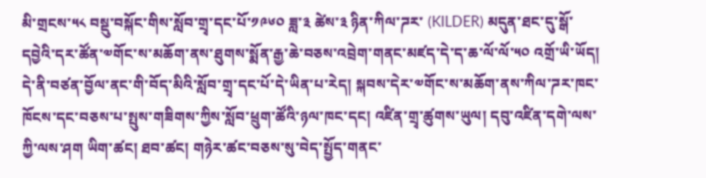མི་གྲངས་༥༨ བསྡུ་བསྐོང་གིས་སློབ་གྲྭ་དང་པོ་༡༩༦༠ ཟླ་༣ ཚེས་༣ ཉིན་ཀིལ་ཌར་ (KILDER) མདུན་ཐང་དུ་སྒོ་དབྱེའི་དར་ཚོན་༧གོང་ས་མཆོག་ནས་ཐུགས་སྨོན་རྒྱ་ཆེ་བཅས་འབྲེག་གནང་མཛད་དེ་ད་ཆ་ལོ་ལོ་༥༠ འགྲོ་ཡི་ཡོད། དེ་ནི་བཙན་བྱོལ་ནང་གི་བོད་མིའི་སློབ་གྲྭ་དང་པོ་དེ་ཡིན་པ་རེད། སྐབས་དེར་༧གོང་ས་མཆོག་ནས་ཀིལ་ཌར་ཁང་ཁོངས་དང་བཅས་པ་སྤུས་གཟིགས་ཀྱིས་སློབ་ཕྲུག་ཚོའི་ཉལ་ཁང་དང། འཛིན་གྲྭ་ཚུགས་ཡུལ། དབུ་འཛིན་དགེ་ལས་ཀྱི་ལས་ཤག ཡིག་ཚང། ཐབ་ཚང། གཉེར་ཚང་བཅས་སུ་བེད་སྤྱོད་གནང་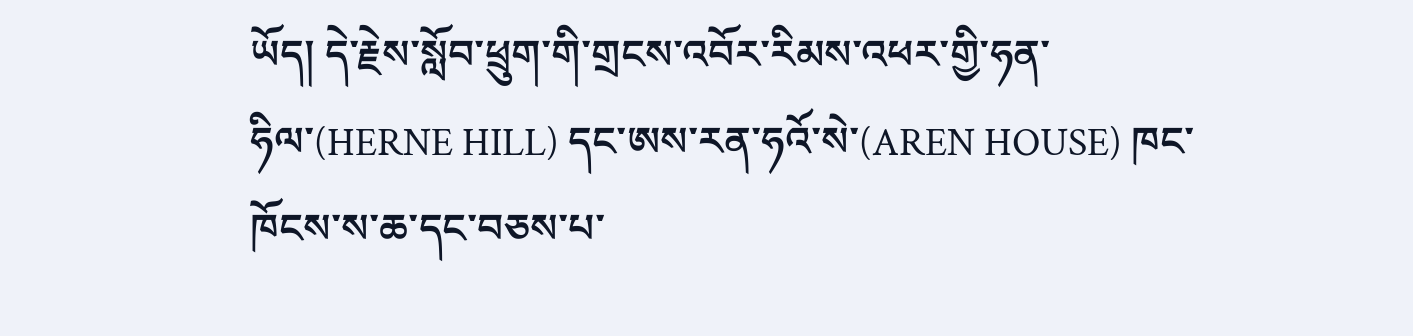ཡོད། དེ་རྗེས་སློབ་ཕྲུག་གི་གྲངས་འབོར་རིམས་འཕར་གྱི་ཧན་ཧིལ་(HERNE HILL) དང་ཨས་རན་ཧའོ་སེ་(AREN HOUSE) ཁང་ཁོངས་ས་ཆ་དང་བཅས་པ་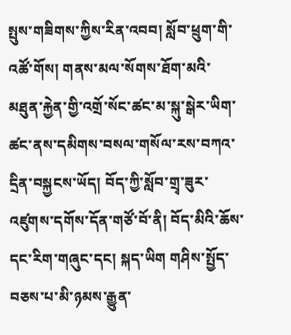སྤུས་གཟིགས་ཀྱིས་རིན་འབབ། སློབ་ཕྲུག་གི་འཚོ་གོས། གནས་མལ་སོགས་ཐོག་མའི་མཐུན་རྐྱེན་གྱི་འགྲོ་སོང་ཚང་མ་སྐུ་སྒེར་ཡིག་ཚང་ནས་དམིགས་བསལ་གསོལ་རས་བཀའ་དྲིན་བསྐྱངས་ཡོད། བོད་ཀྱི་སློབ་གྲྭ་ཟུར་འཛུགས་དགོས་དོན་གཙོ་བོ་ནི། བོད་མིའི་ཆོས་དང་རིག་གཞུང་དང། སྐད་ཡིག གཤིས་སྤྱོད་བཅས་པ་མི་ཉམས་རྒྱུན་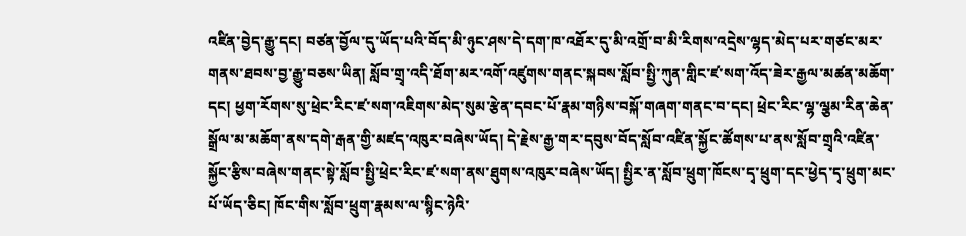འཛིན་བྱེད་རྒྱུ་དང། བཙན་བྱོལ་དུ་ཡོད་པའི་བོད་མི་ཉུང་ཤས་དེ་དག་ཁ་འཐོར་དུ་མི་འགྲོ་བ་མི་རིགས་འདྲེས་ལྷད་མེད་པར་གཙང་མར་གནས་ཐབས་བྱ་རྒྱུ་བཅས་ཡིན། སློབ་གྲྭ་འདི་ཐོག་མར་འགོ་འཛུགས་གནང་སྐབས་སློབ་སྤྱི་ཀུན་གླིང་ཛ་སག་འོད་ཟེར་རྒྱལ་མཚན་མཆོག་དང། ཕྱག་རོགས་སུ་ཕྲེང་རིང་ཛ་སག་འཇིགས་མེད་སུམ་རྩེན་དབང་པོ་རྣམ་གཉིས་བསྐོ་གཞག་གནང་བ་དང། ཕྲེང་རིང་ལྷ་ལྕམ་རིན་ཆེན་སྒྲོལ་མ་མཆོག་ནས་དགེ་རྒན་གྱི་མཛད་འཁུར་བཞེས་ཡོད། དེ་རྗེས་རྒྱ་གར་དབུས་བོད་སློབ་འཛིན་སྐྱོང་ཚོགས་པ་ནས་སློབ་གྲྭའི་འཛིན་སྐྱོང་རྩིས་བཞེས་གནང་སྟེ་སློབ་སྤྱི་ཕྲེང་རིང་ཛ་སག་ནས་ཐུགས་འཁུར་བཞེས་ཡོད། སྤྱིར་ན་སློབ་ཕྲུག་ཁོངས་དྭ་ཕྲུག་དང་ཕྱེད་དྭ་ཕྲུག་མང་པོ་ཡོད་ཅིང། ཁོང་གིས་སློབ་ཕྲུག་རྣམས་ལ་སྙིང་ཉེའི་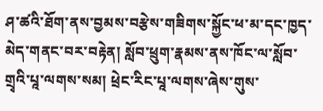ཤ་ཚའི་ཐོག་ནས་བྱམས་བརྩེས་གཟིགས་སྐྱོང་ཕ་མ་དང་ཁྱད་མེད་གནང་བར་བརྟེན། སློབ་ཕྲུག་རྣམས་ནས་ཁོང་ལ་སློབ་གྲྭའི་པཱ་ལགས་སམ། ཕྲེང་རིང་པཱ་ལགས་ཞེས་གུས་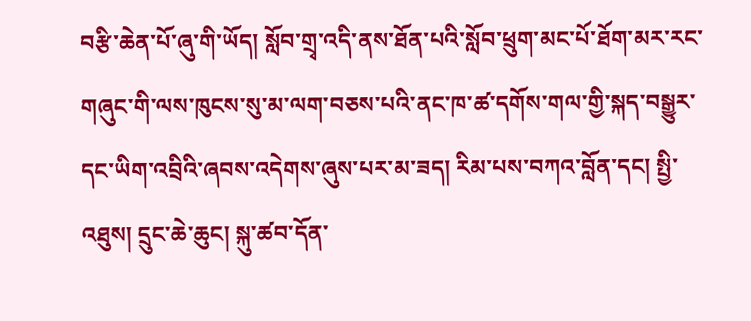བརྩི་ཆེན་པོ་ཞུ་གི་ཡོད། སློབ་གྲྭ་འདི་ནས་ཐོན་པའི་སློབ་ཕྲུག་མང་པོ་ཐོག་མར་རང་གཞུང་གི་ལས་ཁུངས་སུ་མ་ལག་བཅས་པའི་ནང་ཁ་ཚ་དགོས་གལ་གྱི་སྐད་བསྒྱུར་དང་ཡིག་འབྲིའི་ཞབས་འདེགས་ཞུས་པར་མ་ཟད། རིམ་པས་བཀའ་བློན་དང། སྤྱི་འཐུས། དྲུང་ཆེ་ཆུང། སྐུ་ཚབ་དོན་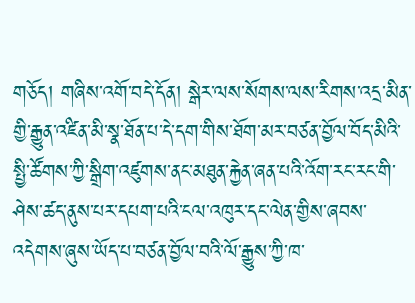གཅོད། གཞིས་འགོ་བདེ་དོན། སྒེར་ལས་སོགས་ལས་རིགས་འདྲ་མིན་གྱི་རྒྱུན་འཛིན་མི་སྣ་ཐོན་པ་དེ་དག་གིས་ཐོག་མར་བཙན་བྱོལ་བོད་མིའི་སྤྱི་ཚོགས་ཀྱི་སྒྲིག་འཛུགས་ནང་མཐུན་རྐྱེན་ཞན་པའི་འོག་རང་རང་གི་ཤེས་ཚད་ནུས་པར་དཔག་པའི་ངལ་འཁུར་དང་ལེན་གྱིས་ཞབས་འདེགས་ཞུས་ཡོད་པ་བཙན་བྱོལ་བའི་ལོ་རྒྱུས་ཀྱི་ཁ་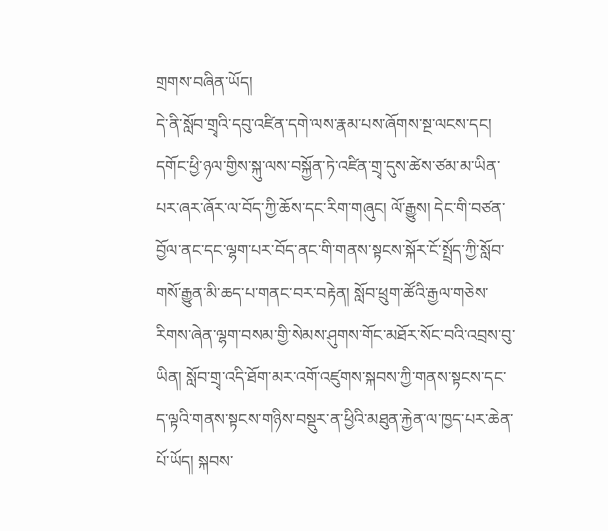གྲགས་བཞིན་ཡོད།
དེ་ནི་སློབ་གྲྭའི་དབུ་འཛིན་དགེ་ལས་རྣམ་པས་ཞོགས་སྔ་ལངས་དང། དགོང་ཕྱི་ཉལ་གྱིས་སྐུ་ལས་བསྐྱོན་ཏེ་འཛིན་གྲྭ་དུས་ཚེས་ཙམ་མ་ཡིན་པར་ཞར་ཞོར་ལ་བོད་ཀྱི་ཆོས་དང་རིག་གཞུང། ལོ་རྒྱུས། དེང་གི་བཙན་བྱོལ་ནང་དང་ལྷག་པར་བོད་ནང་གི་གནས་སྟངས་སྐོར་ངོ་སྤྲོད་ཀྱི་སློབ་གསོ་རྒྱུན་མི་ཆད་པ་གནང་བར་བརྟེན། སློབ་ཕྲུག་ཚོའི་རྒྱལ་གཅེས་རིགས་ཞེན་ལྷག་བསམ་གྱི་སེམས་ཤུགས་གོང་མཐོར་སོང་བའི་འབྲས་བུ་ཡིན། སློབ་གྲྭ་འདི་ཐོག་མར་འགོ་འཛུགས་སྐབས་ཀྱི་གནས་སྟངས་དང་ད་ལྟའི་གནས་སྟངས་གཉིས་བསྡུར་ན་ཕྱིའི་མཐུན་རྐྱེན་ལ་ཁྱད་པར་ཆེན་པོ་ཡོད། སྐབས་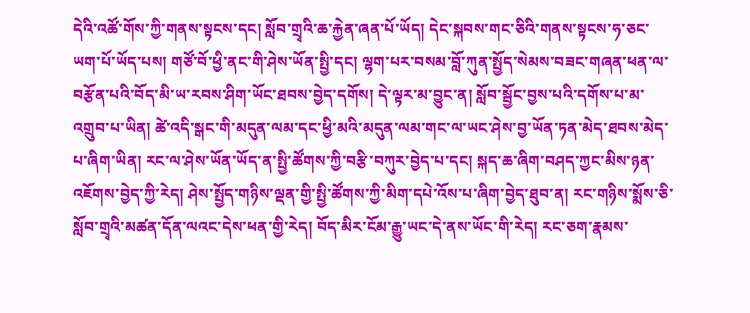དེའི་འཚོ་གོས་ཀྱི་གནས་སྟངས་དང། སློབ་གྲྭའི་ཆ་རྐྱེན་ཞན་པོ་ཡོད། དེང་སྐབས་གང་ཅིའི་གནས་སྟངས་ཧ་ཅང་ཡག་པོ་ཡོད་པས། གཙོ་བོ་ཕྱི་ནང་གི་ཤེས་ཡོན་སྤྱི་དང། ལྷག་པར་བསམ་བློ་ཀུན་སྤྱོད་སེམས་བཟང་གཞན་ཕན་ལ་བརྩོན་པའི་བོད་མི་ཡ་རབས་ཤིག་ཡོང་ཐབས་བྱེད་དགོས། དེ་ལྟར་མ་བྱུང་ན། སློབ་སྦྱོང་བྱས་པའི་དགོས་པ་མ་འགྲུབ་པ་ཡིན། ཚེ་འདི་སྒང་གི་མདུན་ལམ་དང་ཕྱི་མའི་མདུན་ལམ་གང་ལ་ཡང་ཤེས་བྱ་ཡོན་ཏན་མེད་ཐབས་མེད་པ་ཞིག་ཡིན། རང་ལ་ཤེས་ཡོན་ཡོད་ན་སྤྱི་ཚོགས་ཀྱི་བརྩི་བཀུར་བྱེད་པ་དང། སྐད་ཆ་ཞིག་བཤད་ཀྱང་མིས་ཉན་འཇོགས་བྱེད་ཀྱི་རེད། ཤེས་སྤྱོད་གཉིས་ལྡན་གྱི་སྤྱི་ཚོགས་ཀྱི་མིག་དཔེ་འོས་པ་ཞིག་བྱེད་ཐུབ་ན། རང་གཉིས་སྨོས་ཅི་སློབ་གྲྭའི་མཚན་དོན་ལའང་དེས་ཕན་གྱི་རེད། བོད་མིར་ངོམ་རྒྱུ་ཡང་དེ་ནས་ཡོང་གི་རེད། རང་ཅག་རྣམས་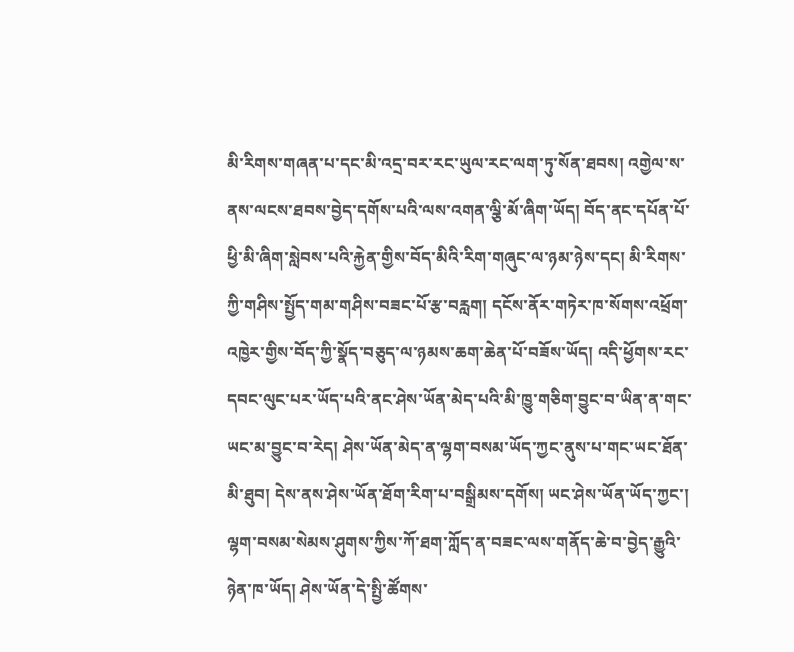མི་རིགས་གཞན་པ་དང་མི་འདྲ་བར་རང་ཡུལ་རང་ལག་ཏུ་སོན་ཐབས། འགྱེལ་ས་ནས་ལངས་ཐབས་བྱེད་དགོས་པའི་ལས་འགན་ལྕི་མོ་ཞིག་ཡོད། བོད་ནང་དཔོན་པོ་ཕྱི་མི་ཞིག་སླེབས་པའི་རྐྱེན་གྱིས་བོད་མིའི་རིག་གཞུང་ལ་ཉམ་ཉེས་དང། མི་རིགས་ཀྱི་གཤིས་སྤྱོད་གམ་གཤིས་བཟང་པོ་རྩ་བརླག། དངོས་ནོར་གཏེར་ཁ་སོགས་འཕྲོག་འཁྱེར་གྱིས་བོད་ཀྱི་སྣོད་བཅུད་ལ་ཉམས་ཆག་ཆེན་པོ་བཟོས་ཡོད། འདི་ཕྱོགས་རང་དབང་ལུང་པར་ཡོད་པའི་ནང་ཤེས་ཡོན་མེད་པའི་མི་ཁྱུ་གཅིག་བྱུང་བ་ཡིན་ན་གང་ཡང་མ་བྱུང་བ་རེད། ཤེས་ཡོན་མེད་ན་ལྷག་བསམ་ཡོད་ཀྱང་ནུས་པ་གང་ཡང་ཐོན་མི་ཐུབ། དེས་ནས་ཤེས་ཡོན་ཐོག་རིག་པ་བསྒྲིམས་དགོས། ཡང་ཤེས་ཡོན་ཡོད་ཀྱང་། ལྷག་བསམ་སེམས་ཤུགས་ཀྱིས་ཀོ་ཐག་ཀློད་ན་བཟང་ལས་གནོད་ཆེ་བ་བྱེད་རྒྱུའི་ཉེན་ཁ་ཡོད། ཤེས་ཡོན་དེ་སྤྱི་ཚོགས་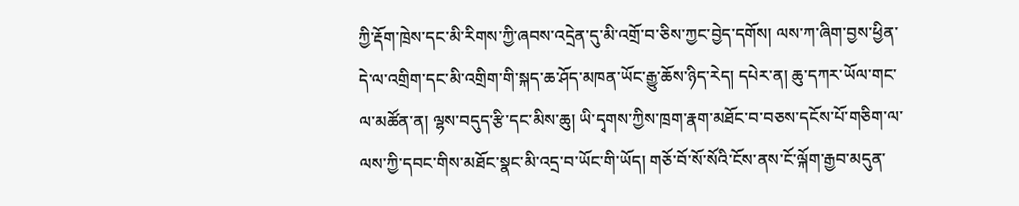ཀྱི་རྡོག་ཁྲེས་དང་མི་རིགས་ཀྱི་ཞབས་འདྲེན་དུ་མི་འགྲོ་བ་ཅིས་ཀྱང་བྱེད་དགོས། ལས་ཀ་ཞིག་བྱས་ཕྱིན་དེ་ལ་འགྲིག་དང་མི་འགྲིག་གི་སྐད་ཆ་ཤོད་མཁན་ཡོང་རྒྱུ་ཆོས་ཉིད་རེད། དཔེར་ན། ཆུ་དཀར་ཡོལ་གང་ལ་མཚོན་ན། ལྷས་བདུད་རྩི་དང་མིས་ཆུ། ཡི་དྭགས་ཀྱིས་ཁྲག་རྣག་མཐོང་བ་བཅས་དངོས་པོ་གཅིག་ལ་ལས་ཀྱི་དབང་གིས་མཐོང་སྣང་མི་འདྲ་བ་ཡོང་གི་ཡོད། གཅོ་བོ་སོ་སོའི་ངོས་ནས་ངོ་ལྐོག་རྒྱབ་མདུན་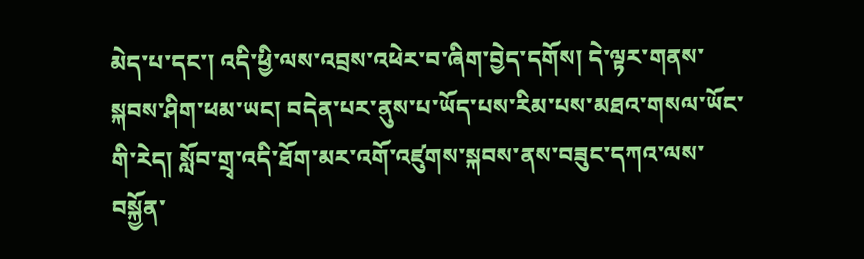མེད་པ་དང་། འདི་ཕྱི་ལས་འབྲས་འཕེར་བ་ཞིག་བྱེད་དགོས། དེ་ལྟར་གནས་སྐབས་ཤིག་ཕམ་ཡང། བདེན་པར་ནུས་པ་ཡོད་པས་རིམ་པས་མཐའ་གསལ་ཡོང་གི་རེད། སློབ་གྲྭ་འདི་ཐོག་མར་འགོ་འཛུགས་སྐབས་ནས་བཟུང་དཀའ་ལས་བསྐྱོན་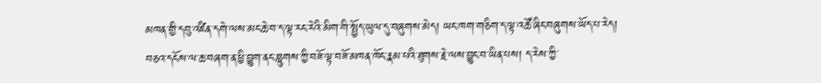མཁན་གྱི་དབུ་འཛིན་དགེ་ལས་མང་ཆེ་བ་ད་ལྟ་རང་རེའི་མིག་གི་སྤྱོད་ཡུལ་དུ་བཞུགས་མེད། ཡང་ཁག་གཅིག་ད་ལྟ་འཚོ་ཞིང་བཞུགས་ཡོད་པ་རེད། བཅའ་དངོས་ལ་ཆ་བཞག་ན་ཕྱི་བྱུག་ནང་བླུགས་ཀྱི་བཟོ་ལྟ་བཟོ་མཁན་ཁོང་རྣམ་པའི་ཐུགས་རྗེ་ལས་བྱུང་བ་ཡིན་པས། ད་རེས་ཀྱི་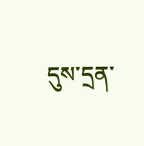དུས་དྲན་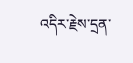འདིར་རྗེས་དྲན་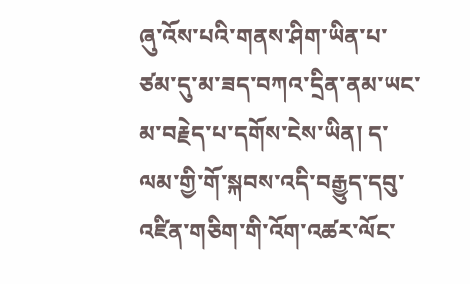ཞུ་འོས་པའི་གནས་ཤིག་ཡིན་པ་ཙམ་དུ་མ་ཟད་བཀའ་དྲིན་ནམ་ཡང་མ་བརྗེད་པ་དགོས་ངེས་ཡིན། ད་ལམ་གྱི་གོ་སྐབས་འདི་བརྒྱུད་དབུ་འཛིན་གཅིག་གི་འོག་འཚར་ལོང་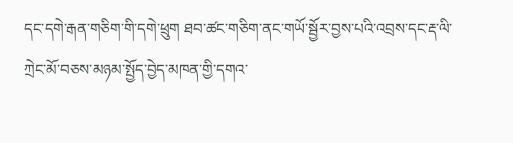དང་དགེ་རྒན་གཅིག་གི་དགེ་ཕྲུག ཐབ་ཚང་གཅིག་ནང་གཡོ་སྦྱོར་བྱས་པའི་འབྲས་དང་རྡ་ལི་ཀྲེང་མོ་བཅས་མཉམ་སྤྱོད་བྱེད་མཁན་གྱི་དགའ་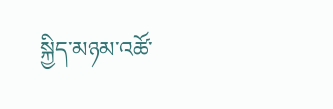སྐྱིད་མཉམ་འཚོ་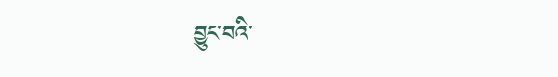བྱུང་བའི་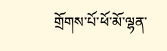གྲོགས་པོ་ཕོ་མོ་ལྷན་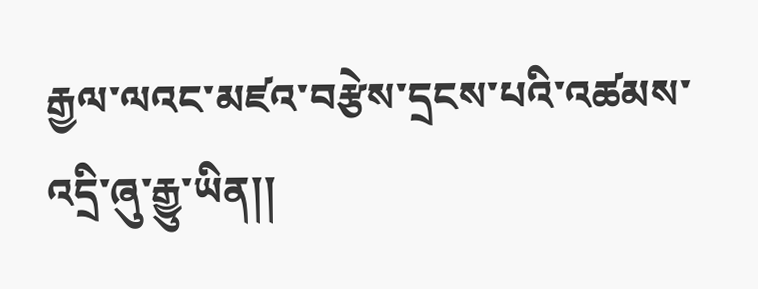རྒྱལ་ལའང་མཛའ་བརྩེས་དྲངས་པའི་འཚམས་འདྲི་ཞུ་རྒྱུ་ཡིན།།